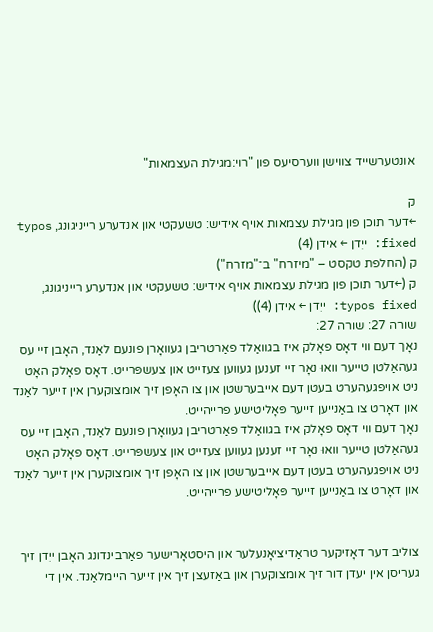אונטערשייד צווישן ווערסיעס פון "רוי:מגילת העצמאות"

ק
←דער תוכן פון מגילת עצמאות אויף אידיש: טשעקטי און אנדערע רייניגונג, typos fixed: ייִדן ← אידן (4)
ק (החלפת טקסט – "מיזרח" ב־"מזרח")
ק (←דער תוכן פון מגילת עצמאות אויף אידיש: טשעקטי און אנדערע רייניגונג, typos fixed: ייִדן ← אידן (4))
שורה 27: שורה 27:
נאָך דעם ווי דאָס פאָלק איז בגוואַלד פאַרטריבן געוואָרן פונעם לאַנד, האָבן זיי עס געהאַלטן טייער וואוּ נאָר זיי זענען געווען צעזייט און צעשפּרייט. דאָס פאָלק האָט ניט אויפגעהערט בעטן דעם אייבערשטן און צו האָפן זיך אומצוקערן אין זייער לאַנד און דאָרט צו באַנייען זייער פּאָליטישע פרייהייט.
נאָך דעם ווי דאָס פאָלק איז בגוואַלד פאַרטריבן געוואָרן פונעם לאַנד, האָבן זיי עס געהאַלטן טייער וואוּ נאָר זיי זענען געווען צעזייט און צעשפּרייט. דאָס פאָלק האָט ניט אויפגעהערט בעטן דעם אייבערשטן און צו האָפן זיך אומצוקערן אין זייער לאַנד און דאָרט צו באַנייען זייער פּאָליטישע פרייהייט.


צוליב דער דאָזיקער טראַדיציאָנעלער און היסטאָרישער פאַרבינדונג האָבן ייִדן זיך געריסן אין יעדן דור זיך אומצוקערן און באַזעצן זיך אין זייער היימלאַנד. אין די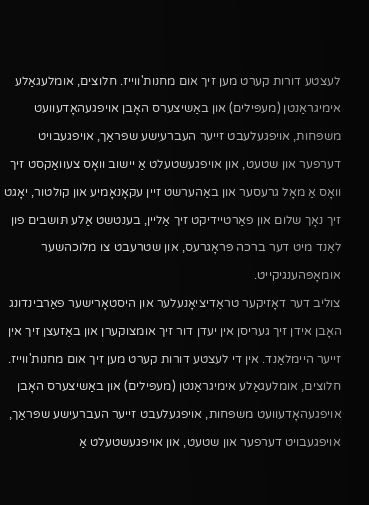לעצטע דורות קערט מען זיך אום מחנות'ווייז. חלוצים, אומלעגאַלע אימיגראַנטן (מעפּילים) און באַשיצערס האָבן אויפגעהאָדעוועט משפּחות, אויפגעלעבט זייער העברעיִשע שפּראַך, אויפגעבויט דערפער און שטעט, און אויפגעשטעלט אַ יישוב וואָס צעוואַקסט זיך וואָס אַ מאָל גרעסער און באַהערשט זיין עקאָנאָמיע און קולטור, יאָגט זיך נאָך שלום און פאַרטיידיקט זיך אַליין, בענטשט אַלע תּושבים פון לאַנד מיט דער ברכה פּראָגרעס, און שטרעבט צו מלוכהשער אומאָפּהענגיקייט.
צוליב דער דאָזיקער טראַדיציאָנעלער און היסטאָרישער פאַרבינדונג האָבן אידן זיך געריסן אין יעדן דור זיך אומצוקערן און באַזעצן זיך אין זייער היימלאַנד. אין די לעצטע דורות קערט מען זיך אום מחנות'ווייז. חלוצים, אומלעגאַלע אימיגראַנטן (מעפּילים) און באַשיצערס האָבן אויפגעהאָדעוועט משפּחות, אויפגעלעבט זייער העברעיִשע שפּראַך, אויפגעבויט דערפער און שטעט, און אויפגעשטעלט אַ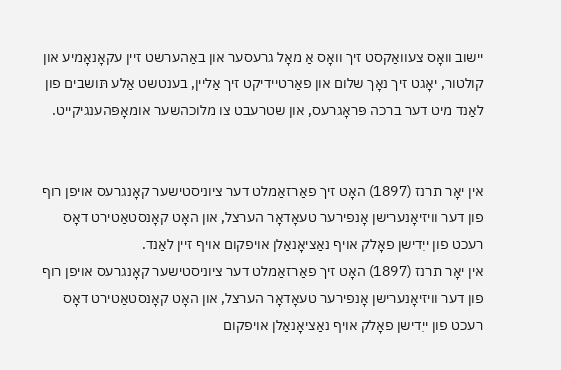יישוב וואָס צעוואַקסט זיך וואָס אַ מאָל גרעסער און באַהערשט זיין עקאָנאָמיע און קולטור, יאָגט זיך נאָך שלום און פאַרטיידיקט זיך אַליין, בענטשט אַלע תּושבים פון לאַנד מיט דער ברכה פּראָגרעס, און שטרעבט צו מלוכהשער אומאָפּהענגיקייט.


אין יאָר תרנז (1897) האָט זיך פאַרזאַמלט דער ציוניסטישער קאָנגרעס אויפן רוף פון דער וויזיאָנערישן אָנפירער טעאָדאָר הערצל, און האָט קאָנסטאַטירט דאָס רעכט פון ייִדישן פאָלק אויף נאַציאָנאַלן אויפקום אויף זיין לאַנד.
אין יאָר תרנז (1897) האָט זיך פאַרזאַמלט דער ציוניסטישער קאָנגרעס אויפן רוף פון דער וויזיאָנערישן אָנפירער טעאָדאָר הערצל, און האָט קאָנסטאַטירט דאָס רעכט פון ייִדישן פאָלק אויף נאַציאָנאַלן אויפקום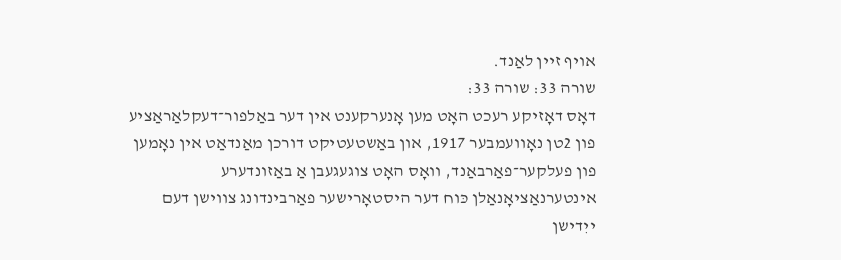אויף זיין לאַנד.
שורה 33: שורה 33:
דאָס דאָזיקע רעכט האָט מען אָנערקענט אין דער באַלפור־דעקלאַראַציע פון 2טן נאָוועמבער 1917, און באַשטעטיקט דורכן מאַנדאַט אין נאָמען פון פעלקער־פאַרבאַנד, וואָס האָט צוגעגעבן אַ באַזונדערע אינטערנאַציאָנאַלן כּוח דער היסטאָרישער פאַרבינדונג צווישן דעם ייִדישן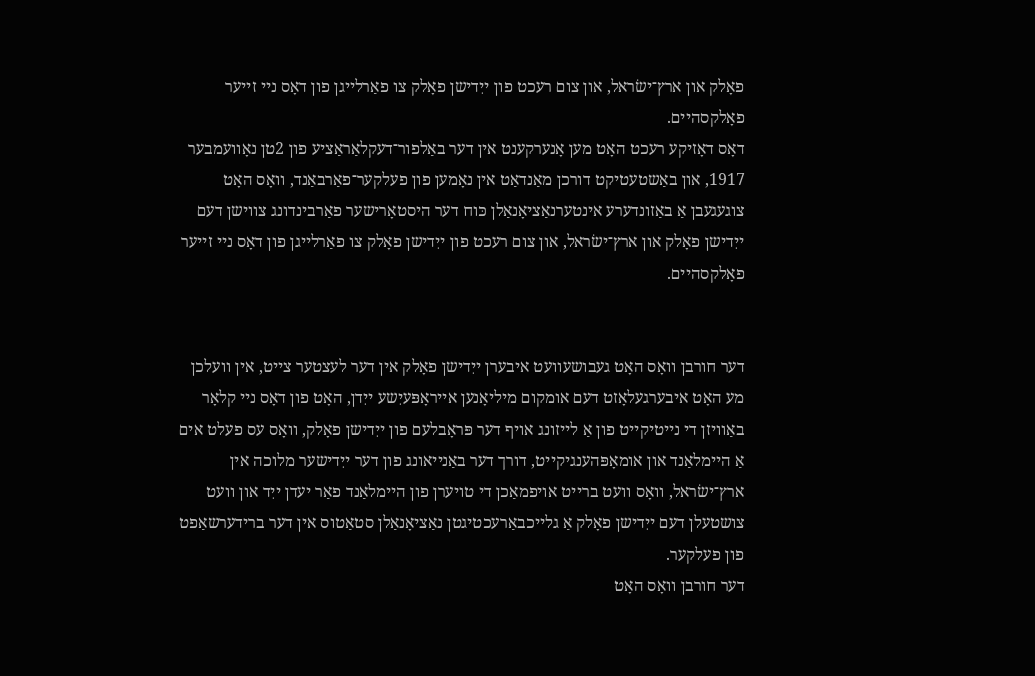פאָלק און ארץ־ישׂראל, און צום רעכט פון ייִדישן פאָלק צו פאַרלייגן פון דאָס ניי זייער פאָלקסהיים.
דאָס דאָזיקע רעכט האָט מען אָנערקענט אין דער באַלפור־דעקלאַראַציע פון 2טן נאָוועמבער 1917, און באַשטעטיקט דורכן מאַנדאַט אין נאָמען פון פעלקער־פאַרבאַנד, וואָס האָט צוגעגעבן אַ באַזונדערע אינטערנאַציאָנאַלן כּוח דער היסטאָרישער פאַרבינדונג צווישן דעם ייִדישן פאָלק און ארץ־ישׂראל, און צום רעכט פון ייִדישן פאָלק צו פאַרלייגן פון דאָס ניי זייער פאָלקסהיים.


דער חורבן וואָס האָט געבושעוועט איבערן ייִדישן פאָלק אין דער לעצטער צייט, אין וועלכן מע האָט איבערגעלאָזט דעם אומקום מיליאָנען אייראָפּעיִשע ייִדן, האָט פון דאָס ניי קלאָר באַוויזן די נייטיקייט פון אַ לייזונג אויף דער פּראָבלעם פון ייִדישן פאָלק, וואָס עס פעלט אים אַ היימלאַנד און אומאָפּהענגיקייט, דורך דער באַנייאונג פון דער ייִדישער מלוכה אין ארץ־ישׂראל, וואָס וועט ברייט אויפמאַכן די טויערן פון היימלאַנד פאַר יעדן ייִד און וועט צושטעלן דעם ייִדישן פאָלק אַ גלייכבאַרעכטיגטן נאַציאָנאַלן סטאַטוס אין דער ברידערשאַפט פון פעלקער.
דער חורבן וואָס האָט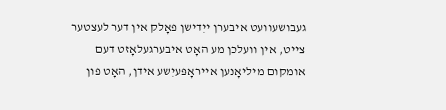געבושעוועט איבערן ייִדישן פאָלק אין דער לעצטער צייט, אין וועלכן מע האָט איבערגעלאָזט דעם אומקום מיליאָנען אייראָפּעיִשע אידן, האָט פון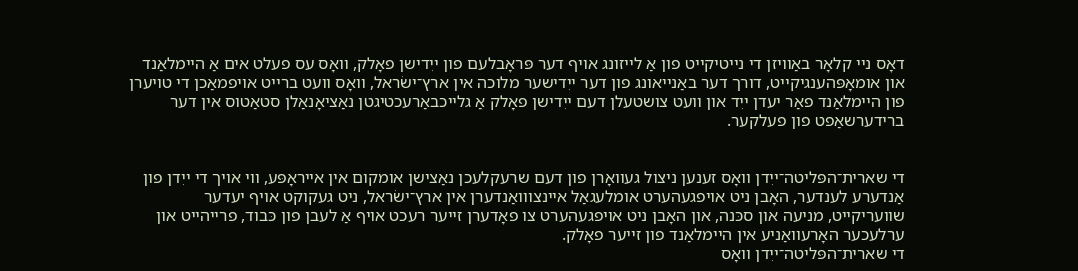דאָס ניי קלאָר באַוויזן די נייטיקייט פון אַ לייזונג אויף דער פּראָבלעם פון ייִדישן פאָלק, וואָס עס פעלט אים אַ היימלאַנד און אומאָפּהענגיקייט, דורך דער באַנייאונג פון דער ייִדישער מלוכה אין ארץ־ישׂראל, וואָס וועט ברייט אויפמאַכן די טויערן פון היימלאַנד פאַר יעדן ייִד און וועט צושטעלן דעם ייִדישן פאָלק אַ גלייכבאַרעכטיגטן נאַציאָנאַלן סטאַטוס אין דער ברידערשאַפט פון פעלקער.


די שארית־הפּליטה־ייִדן וואָס זענען ניצול געוואָרן פון דעם שרעקלעכן נאַצישן אומקום אין אייראָפּע, ווי אויך די ייִדן פון אַנדערע לענדער, האָבן ניט אויפגעהערט אומלעגאַל איינצווואַנדערן אין ארץ־ישׂראל, ניט געקוקט אויף יעדער שוועריקייט, מניעה און סכּנה, און האָבן ניט אויפגעהערט צו פאָדערן זייער רעכט אויף אַ לעבן פון כּבוד, פרייהייט און ערלעכער האָרעוואַניע אין היימלאַנד פון זייער פאָלק.
די שארית־הפּליטה־ייִדן וואָס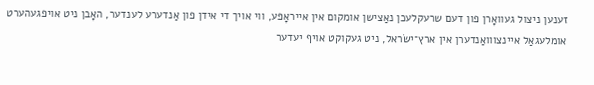זענען ניצול געוואָרן פון דעם שרעקלעכן נאַצישן אומקום אין אייראָפּע, ווי אויך די אידן פון אַנדערע לענדער, האָבן ניט אויפגעהערט אומלעגאַל איינצווואַנדערן אין ארץ־ישׂראל, ניט געקוקט אויף יעדער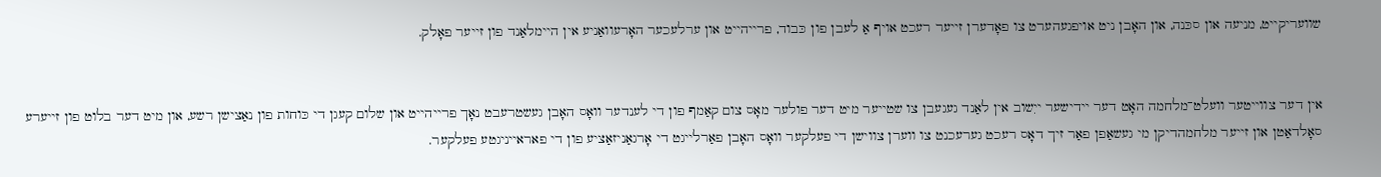שוועריקייט, מניעה און סכּנה, און האָבן ניט אויפגעהערט צו פאָדערן זייער רעכט אויף אַ לעבן פון כּבוד, פרייהייט און ערלעכער האָרעוואַניע אין היימלאַנד פון זייער פאָלק.


אין דער צווייטער וועלט־מלחמה האָט דער יידישער ייִשוב אין לאַנד געגעבן צו שטייער מיט דער פולער מאָס צום קאַמף פון די לענדער וואָס האָבן געשטרעבט נאָך פרייהייט און שלום קעגן די כּוחות פון נאַצישן רשע, און מיט דער בלוט פון זייערע סאָלדאַטן און זייער מלחמהדיקן מי געשאַפן פאַר זיך דאָס רעכט גערעכנט צו ווערן צווישן די פעלקער וואָס האָבן פאַרלייגט די אָרגאַניזאַציע פון די פאראייניגטע פעלקער.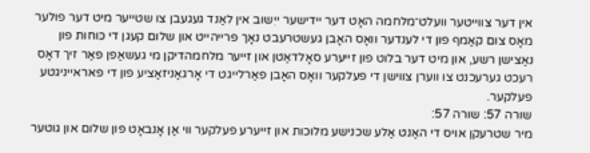אין דער צווייטער וועלט־מלחמה האָט דער יידישער ייִשוב אין לאַנד געגעבן צו שטייער מיט דער פולער מאָס צום קאַמף פון די לענדער וואָס האָבן געשטרעבט נאָך פרייהייט און שלום קעגן די כּוחות פון נאַצישן רשע, און מיט דער בלוט פון זייערע סאָלדאַטן און זייער מלחמהדיקן מי געשאַפן פאַר זיך דאָס רעכט גערעכנט צו ווערן צווישן די פעלקער וואָס האָבן פאַרלייגט די אָרגאַניזאַציע פון די פאראייניגטע פעלקער.
שורה 57: שורה 57:
מיר שטרעקן אויס די האַנט אַלע שכנישע מלוכות און זייערע פעלקער ווי אַן אָנבאָט פון שלום און גוטער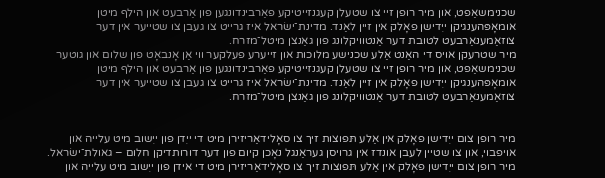שכנימשאַפט, און מיר רופן זיי צו שטעלן קעגנזייטיקע פאַרבינדונגען פון אַרבעט און הילף מיטן אומאָפּהענגיקן ייִדישן פאָלק אין זיין לאַנד. מדינת־ישׂראל איז גרייט צו געבן צו שטייער אין דער צוזאַמענאַרבעט לטובת דער אַנטוויקלונג פון גאַנצן מיטל־מזרח.
מיר שטרעקן אויס די האַנט אַלע שכנישע מלוכות און זייערע פעלקער ווי אַן אָנבאָט פון שלום און גוטער שכנימשאַפט, און מיר רופן זיי צו שטעלן קעגנזייטיקע פאַרבינדונגען פון אַרבעט און הילף מיטן אומאָפּהענגיקן ייִדישן פאָלק אין זיין לאַנד. מדינת־ישׂראל איז גרייט צו געבן צו שטייער אין דער צוזאַמענאַרבעט לטובת דער אַנטוויקלונג פון גאַנצן מיטל־מזרח.


מיר רופן צום ייִדישן פאָלק אין אַלע תּפוצות זיך צו סאָלידאַריזירן מיט די ייִדן פון ייִשוב מיט עלייה און אויפבוי, און צו שטיין לעבן אונדז אין גרויסן געראַנגל נאָכן קיום פון דער דורותדיקן חלום – גאולת־ישׂראל.
מיר רופן צום ייִדישן פאָלק אין אַלע תּפוצות זיך צו סאָלידאַריזירן מיט די אידן פון ייִשוב מיט עלייה און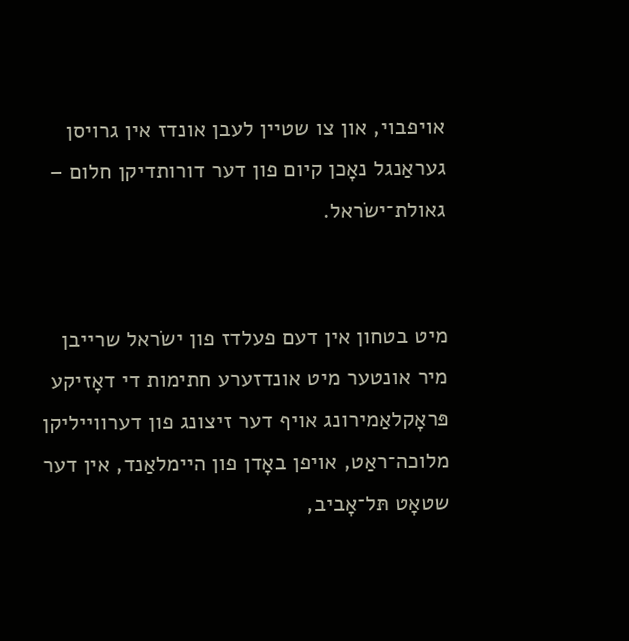אויפבוי, און צו שטיין לעבן אונדז אין גרויסן געראַנגל נאָכן קיום פון דער דורותדיקן חלום – גאולת־ישׂראל.


מיט בטחון אין דעם פעלדז פון ישׂראל שרייבן מיר אונטער מיט אונדזערע חתימות די דאָזיקע פּראָקלאַמירונג אויף דער זיצונג פון דערווייליקן מלוכה־ראַט, אויפן באָדן פון היימלאַנד, אין דער שטאָט תּל־אָביב,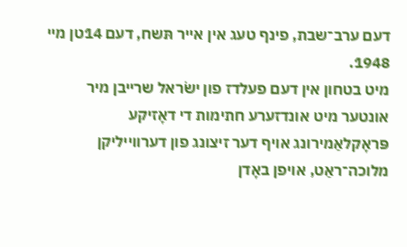דעם ערב־שבת, פינף טעג אין אייר תּשח, דעם 14טן מיי 1948.
מיט בטחון אין דעם פעלדז פון ישׂראל שרייבן מיר אונטער מיט אונדזערע חתימות די דאָזיקע פּראָקלאַמירונג אויף דער זיצונג פון דערווייליקן מלוכה־ראַט, אויפן באָדן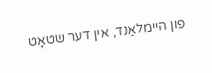פון היימלאַנד, אין דער שטאָט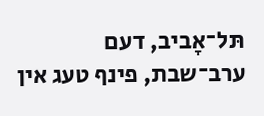תּל־אָביב, דעם ערב־שבת, פינף טעג אין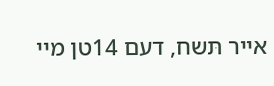אייר תּשח, דעם 14טן מיי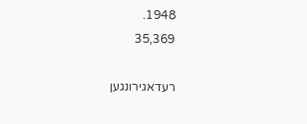1948.
35,369

רעדאגירונגען